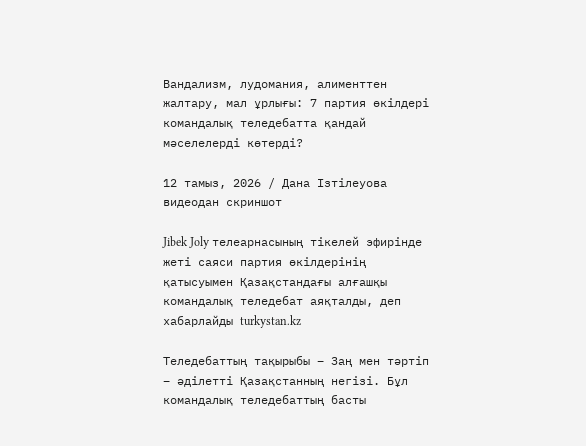Вандализм, лудомания, алименттен жалтару, мал ұрлығы: 7 партия өкілдері командалық теледебатта қандай мәселелерді көтерді?

12 тамыз, 2026 / Дана Ізтілеуова
видеодан скриншот

Jibek Joly телеарнасының тікелей эфирінде жеті саяси партия өкілдерінің қатысуымен Қазақстандағы алғашқы командалық теледебат аяқталды, деп хабарлайды turkystan.kz

Теледебаттың тақырыбы – Заң мен тәртіп – әділетті Қазақстанның негізі. Бұл командалық теледебаттың басты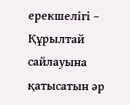ерекшелігі – Құрылтай сайлауына қатысатын әр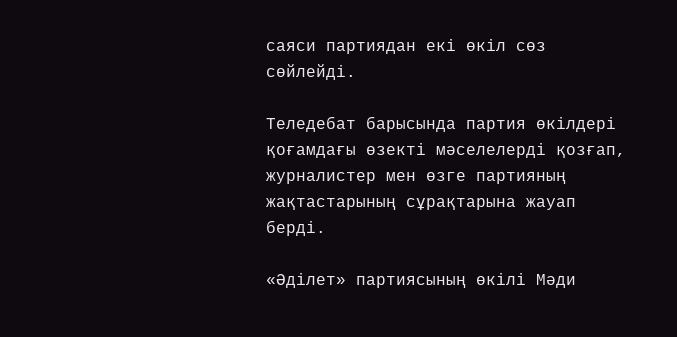саяси партиядан екі өкіл сөз сөйлейді.

Теледебат барысында партия өкілдері қоғамдағы өзекті мәселелерді қозғап, журналистер мен өзге партияның жақтастарының сұрақтарына жауап берді.

«Әділет» партиясының өкілі Мәди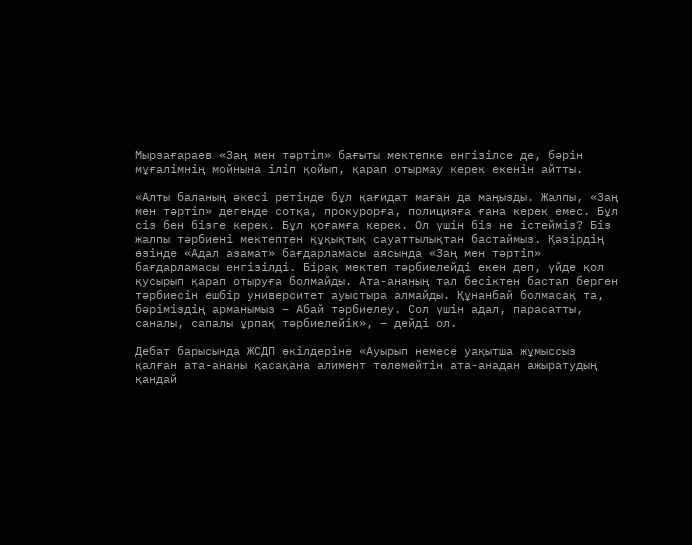Мырзағараев «Заң мен тәртіп» бағыты мектепке енгізілсе де, бәрін мұғалімнің мойнына іліп қойып, қарап отырмау керек екенін айтты.

«Алты баланың әкесі ретінде бұл қағидат маған да маңызды. Жалпы, «Заң мен тәртіп» дегенде сотқа, прокурорға, полицияға ғана керек емес. Бұл сіз бен бізге керек. Бұл қоғамға керек. Ол үшін біз не істейміз? Біз жалпы тәрбиені мектептен құқықтық сауаттылықтан бастаймыз. Қазірдің өзінде «Адал азамат» бағдарламасы аясында «Заң мен тәртіп» бағдарламасы енгізілді. Бірақ мектеп тәрбиелейді екен деп, үйде қол қусырып қарап отыруға болмайды. Ата-ананың тал бесіктен бастап берген тәрбиесін ешбір университет ауыстыра алмайды. Құнанбай болмасақ та, бәріміздің арманымыз – Абай тәрбиелеу. Сол үшін адал, парасатты, саналы, сапалы ұрпақ тәрбиелейік», – дейді ол.

Дебат барысында ЖСДП өкілдеріне «Ауырып немесе уақытша жұмыссыз қалған ата-ананы қасақана алимент төлемейтін ата-анадан ажыратудың қандай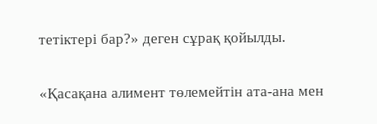тетіктері бар?» деген сұрақ қойылды.

«Қасақана алимент төлемейтін ата-ана мен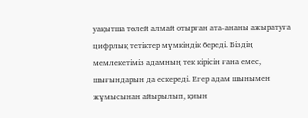уақытша төлей алмай отырған ата-ананы ажыратуға цифрлық тетіктер мүмкіндік береді. Біздің мемлекетіміз адамның тек кірісін ғана емес, шығындарын да ескереді. Егер адам шынымен жұмысынан айырылып, қиын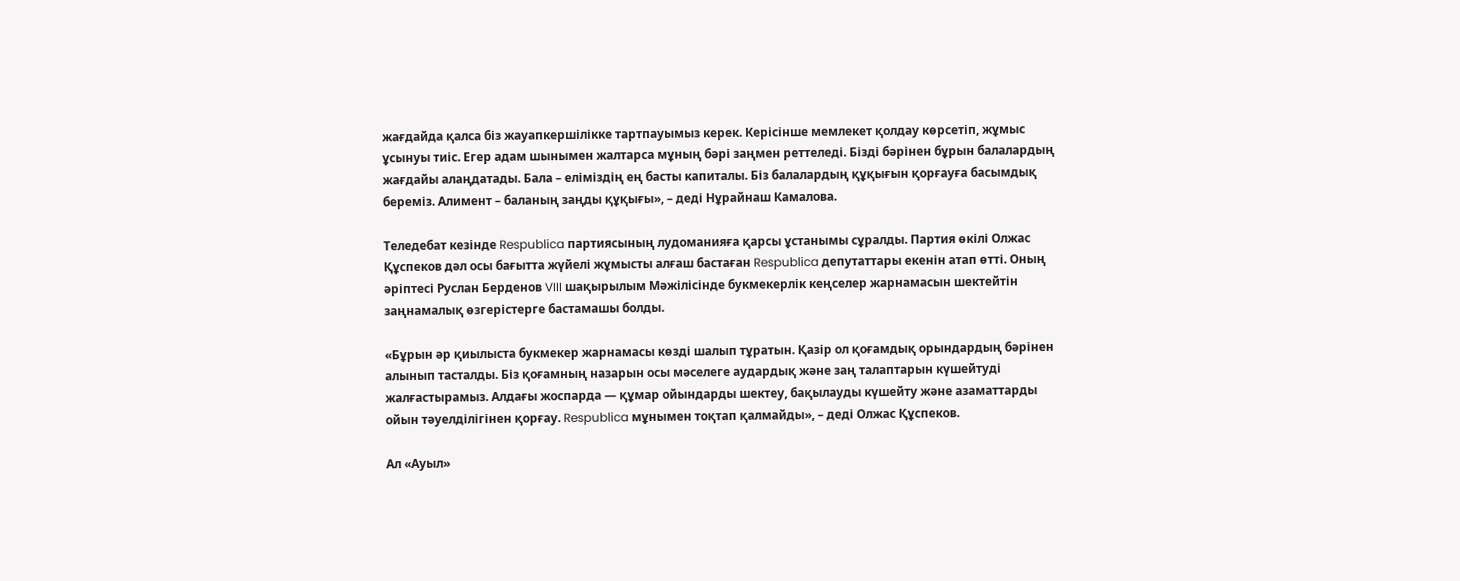жағдайда қалса біз жауапкершілікке тартпауымыз керек. Керісінше мемлекет қолдау көрсетіп, жұмыс ұсынуы тиіс. Егер адам шынымен жалтарса мұның бәрі заңмен реттеледі. Бізді бәрінен бұрын балалардың жағдайы алаңдатады. Бала – еліміздің ең басты капиталы. Біз балалардың құқығын қорғауға басымдық береміз. Алимент – баланың заңды құқығы», – деді Нұрайнаш Камалова.

Теледебат кезінде Respublica партиясының лудоманияға қарсы ұстанымы сұралды. Партия өкілі Олжас Құспеков дәл осы бағытта жүйелі жұмысты алғаш бастаған Respublica депутаттары екенін атап өтті. Оның әріптесі Руслан Берденов VIII шақырылым Мәжілісінде букмекерлік кеңселер жарнамасын шектейтін заңнамалық өзгерістерге бастамашы болды.

«Бұрын әр қиылыста букмекер жарнамасы көзді шалып тұратын. Қазір ол қоғамдық орындардың бәрінен алынып тасталды. Біз қоғамның назарын осы мәселеге аудардық және заң талаптарын күшейтуді жалғастырамыз. Алдағы жоспарда — құмар ойындарды шектеу, бақылауды күшейту және азаматтарды ойын тәуелділігінен қорғау. Respublica мұнымен тоқтап қалмайды», – деді Олжас Құспеков.

Ал «Ауыл»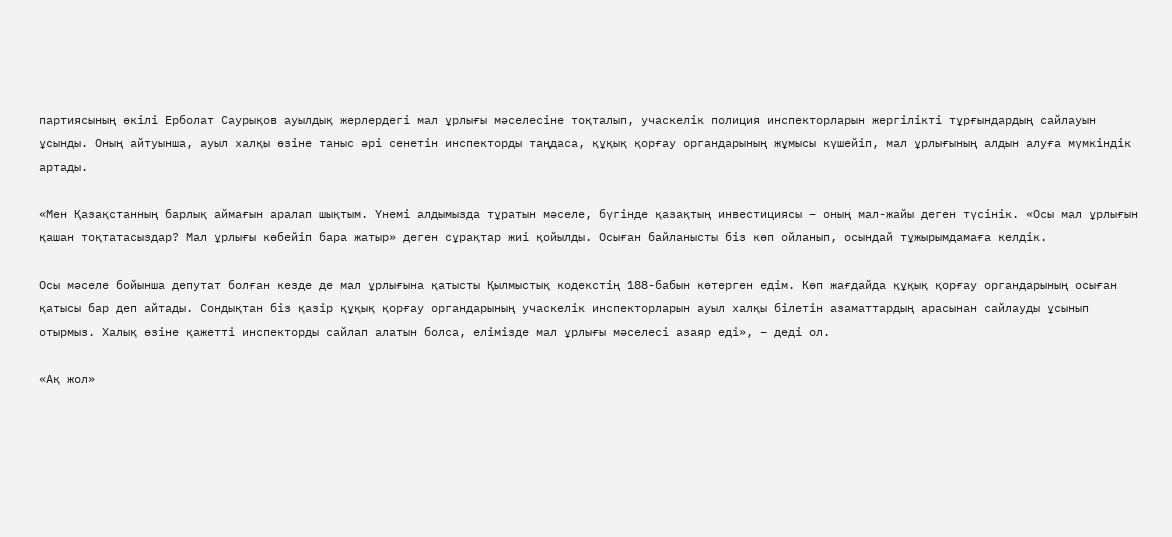партиясының өкілі Ерболат Саурықов ауылдық жерлердегі мал ұрлығы мәселесіне тоқталып, учаскелік полиция инспекторларын жергілікті тұрғындардың сайлауын ұсынды. Оның айтуынша, ауыл халқы өзіне таныс әрі сенетін инспекторды таңдаса, құқық қорғау органдарының жұмысы күшейіп, мал ұрлығының алдын алуға мүмкіндік артады.

«Мен Қазақстанның барлық аймағын аралап шықтым. Үнемі алдымызда тұратын мәселе, бүгінде қазақтың инвестициясы – оның мал-жайы деген түсінік. «Осы мал ұрлығын қашан тоқтатасыздар? Мал ұрлығы көбейіп бара жатыр» деген сұрақтар жиі қойылды. Осыған байланысты біз көп ойланып, осындай тұжырымдамаға келдік.

Осы мәселе бойынша депутат болған кезде де мал ұрлығына қатысты Қылмыстық кодекстің 188-бабын көтерген едім. Көп жағдайда құқық қорғау органдарының осыған қатысы бар деп айтады. Сондықтан біз қазір құқық қорғау органдарының учаскелік инспекторларын ауыл халқы білетін азаматтардың арасынан сайлауды ұсынып отырмыз. Халық өзіне қажетті инспекторды сайлап алатын болса, елімізде мал ұрлығы мәселесі азаяр еді», – деді ол.

«Ақ жол»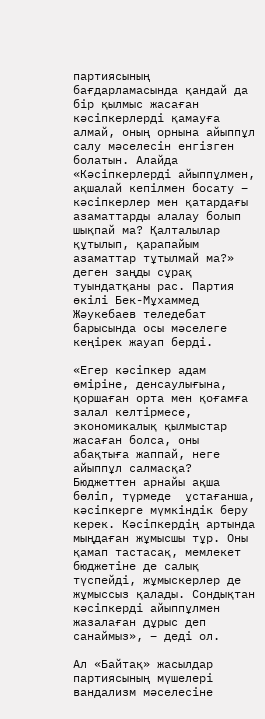партиясының бағдарламасында қандай да бір қылмыс жасаған кәсіпкерлерді қамауға алмай, оның орнына айыппұл салу мәселесін енгізген болатын. Алайда «Кәсіпкерлерді айыппұлмен, ақшалай кепілмен босату – кәсіпкерлер мен қатардағы азаматтарды алалау болып шықпай ма? Қалталылар құтылып, қарапайым азаматтар тұтылмай ма?» деген заңды сұрақ туындатқаны рас. Партия өкілі Бек-Мұхаммед Жәукебаев теледебат барысында осы мәселеге кеңірек жауап берді.

«Егер кәсіпкер адам өміріне, денсаулығына, қоршаған орта мен қоғамға залал келтірмесе, экономикалық қылмыстар жасаған болса, оны абақтыға жаппай, неге айыппұл салмасқа? Бюджеттен арнайы ақша бөліп, түрмеде  ұстағанша, кәсіпкерге мүмкіндік беру керек. Кәсіпкердің артында мыңдаған жұмысшы тұр. Оны қамап тастасақ, мемлекет бюджетіне де салық түспейді, жұмыскерлер де жұмыссыз қалады. Сондықтан кәсіпкерді айыппұлмен жазалаған дұрыс деп санаймыз», – деді ол.

Ал «Байтақ» жасылдар партиясының мүшелері вандализм мәселесіне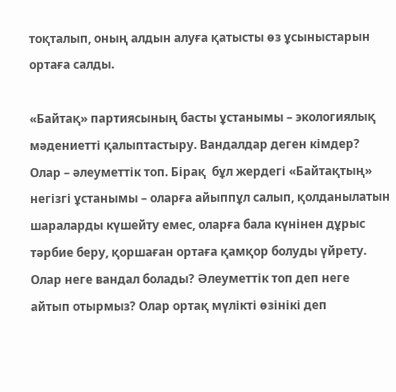тоқталып, оның алдын алуға қатысты өз ұсыныстарын ортаға салды.

«Байтақ» партиясының басты ұстанымы – экологиялық мәдениетті қалыптастыру. Вандалдар деген кімдер? Олар – әлеуметтік топ. Бірақ  бұл жердегі «Байтақтың» негізгі ұстанымы – оларға айыппұл салып, қолданылатын шараларды күшейту емес, оларға бала күнінен дұрыс тәрбие беру, қоршаған ортаға қамқор болуды үйрету. Олар неге вандал болады? Әлеуметтік топ деп неге айтып отырмыз? Олар ортақ мүлікті өзінікі деп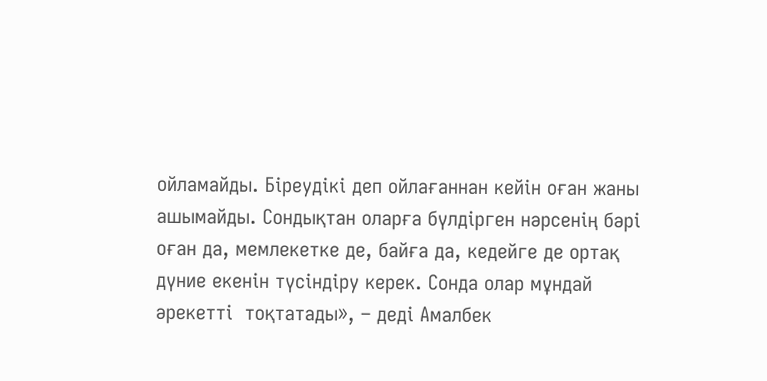ойламайды. Біреудікі деп ойлағаннан кейін оған жаны ашымайды. Сондықтан оларға бүлдірген нәрсенің бәрі оған да, мемлекетке де, байға да, кедейге де ортақ дүние екенін түсіндіру керек. Сонда олар мұндай әрекетті  тоқтатады», – деді Амалбек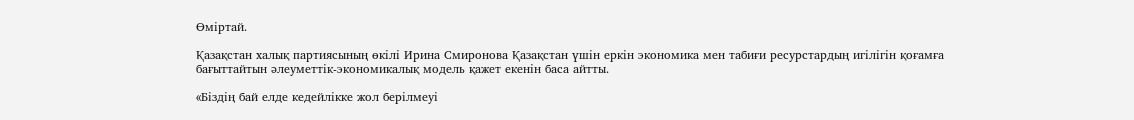Өміртай.

Қазақстан халық партиясының өкілі Ирина Смиронова Қазақстан үшін еркін экономика мен табиғи ресурстардың игілігін қоғамға бағыттайтын әлеуметтік-экономикалық модель қажет екенін баса айтты.

«Біздің бай елде кедейлікке жол берілмеуі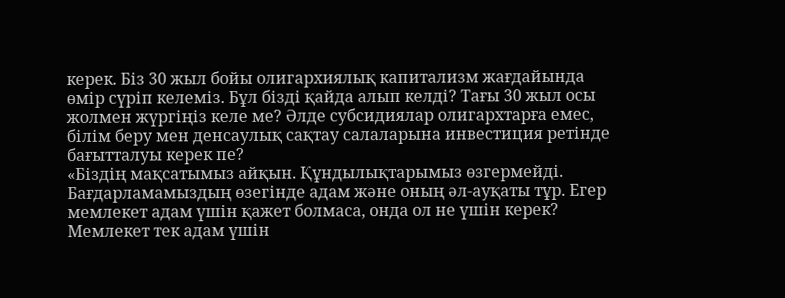керек. Біз 30 жыл бойы олигархиялық капитализм жағдайында өмір сүріп келеміз. Бұл бізді қайда алып келді? Тағы 30 жыл осы жолмен жүргіңіз келе ме? Әлде субсидиялар олигархтарға емес, білім беру мен денсаулық сақтау салаларына инвестиция ретінде бағытталуы керек пе?
«Біздің мақсатымыз айқын. Құндылықтарымыз өзгермейді. Бағдарламамыздың өзегінде адам және оның әл-ауқаты тұр. Егер мемлекет адам үшін қажет болмаса, онда ол не үшін керек? Мемлекет тек адам үшін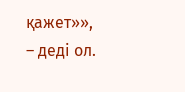қажет»», – деді ол.